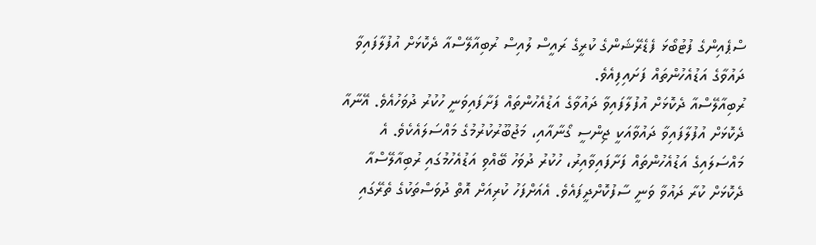ސްޕެއިންގެ ފުޓުބޯޅަ ފެޑެރޭޝަންގެ ކުރީގެ ރައީސް ލުއިސް ރުބިއާލޭސްއާ ދެކޮޅަށް އުފުލާފައިވާ ދައުވާގެ އަޑުއެހުންތައް ފަށައިފިއެވެ.
ރުބިއާލޭސްއާ ދެކޮޅަށް އުފުލާފައިވާ ދައުވާގެ އަޑުއެހުންތައް ފަށާފައިވަނީ ހުކުރު ދުވަހުއެވެ. އޭނާއާ ދެކޮޅަށް އުފުލާފައިވާ ދައުވާއަކީ ޖިންސީ ގޯނާއާއި، މަޖުބޫރުކުރުމުގެ މައްސަލައެކެވެ. އެ މައްސަލައިގެ އަޑުއެހުންތައް ފަށާފައިވާއިރު، ހުކުރު ދުވަހު ބޭއްވި އަޑުއެހުމުގައި ރުބިއާލޭސްއާ ދެކޮޅަށް ކުރާ ދައުވާ ވަނީ ސާފުކޮށްދީފައެވެ. އެއަށްފަހު ކުރިއަށް އޮތް ދުވަސްތަކުގެ ތެރޭގައި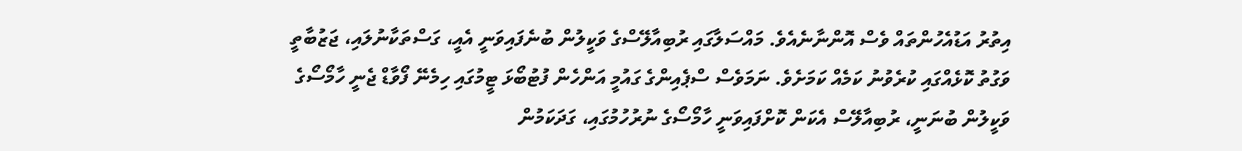އިތުރު އަޑުއެހުންތައް ވެސް އޮންނާނެއެވެ. މައްސަލާގައި ރުބިއާލޭސްގެ ވަކީލުން ބުނެފައިވަނީ އެއީ، ގަސްތަކާނުލައި، ޖަޒުބާތީ ވަގުތު ކޮޅެއްގައި ކުރެވުނު ކަމެއް ކަމަށެވެ. ނަމަވެސް ސްޕެއިންގެ ގައުމީ އަންހެން ފުޓުބޯޅަ ޓީމުގައި ހިމެނޭ ފޯވާޑް ޖެނީ ހާމޯސޯގެ ވަކީލުން ބުނަނީ، ރުބިއާލޭސް އެކަން ކޮށްފައިވަނީ ހާމޯސޯގެ ނުރުހުމުގައި، ގަދަކަމުން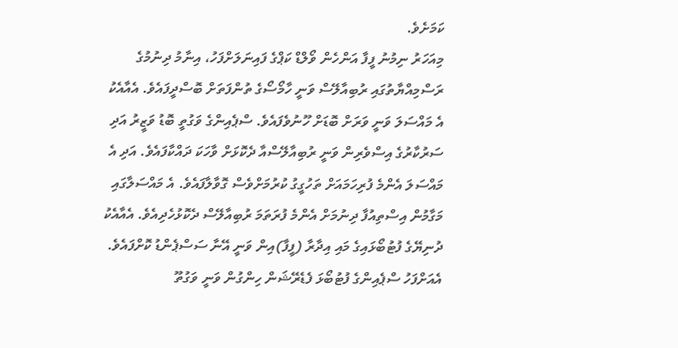ކަމަށެވެ.
މިއަހަރު ނިމުނު ފީފާ އަންހެން ވޯލްޑް ކަޕްގެ ފައިނަލަށްފަހު، އިނާމު ދިނުމުގެ ރަސްމިއްޔާތުގައި ރުބިއާލޭސް ވަނީ ހާމޯސޯގެ ތުންފަތަށް ބޮސްދީފައެވެ. އެއާއެކު އެ މައްސަލަ ވަނީ ވަރަށް ބޮޑަށް ހޫނުވެފައެވެ. ސްޕެއިންގެ ވަގުތީ ބޮޑު ވަޒީރު އަދި ސަރުކާރުގެ އިސްވެރިން ވަނީ ރުބިއާލޭސްއާ ދެކޮޅަށް ވާހަކަ ދައްކާފައެވެ. އަދި އެ މައްސަލަ އެންމެ ފުރިހަމައަށް ތަހުގީގު ކުރުމަށްވެސް ގޮވާލާފައެވެ. އެ މައްސަލާގައި މަގާމުން އިސްތިއުފާ ދިނުމަށް އެންމެ ފުރަތަމަ ރުބިއާލޭސް ދެކޮޅުހެދިއެވެ. އެއާއެކު ދުނިޔޭގެ ފުޓުބޯޅައިގެ މައި އިދާރާ (ފީފާ)އިން ވަނީ އޭނާ ސަސްޕެންޑު ކޮށްފައެވެ. އެއަށްފަހު ސްޕެއިންގެ ފުޓުބޯޅަ ފެޑެރޭޝަން ހިންގުން ވަނީ ވަގުތޫ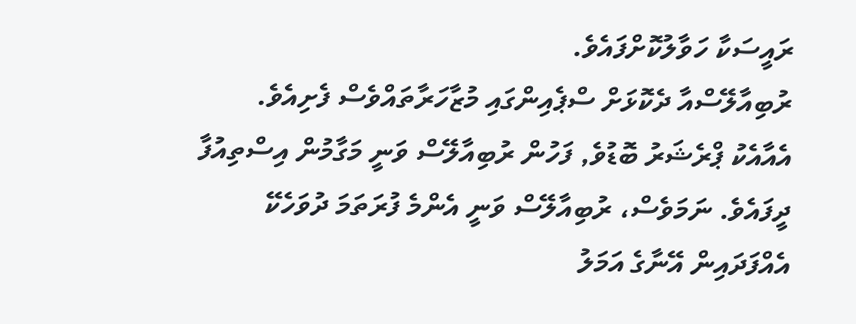ރައީސަކާ ހަވާލުކޮށްފައެވެ.
ރުބިއާލޭސްއާ ދެކޮޅަށް ސްޕެއިންގައި މުޒާހަރާތައްވެސް ފެށިއެވެ. އެއާއެކު ޕްރެޝަރު ބޮޑުވެ, ފަހުން ރުބިއާލޭސް ވަނީ މަގާމުން އިސްތިއުފާ ދީފައެވެ. ނަމަވެސް، ރުބިއާލޭސް ވަނީ އެންމެ ފުރަތަމަ ދުވަހެކޭ އެއްފަދައިން އޭނާގެ އަމަލު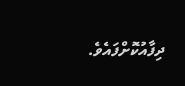ދިފާއުކޮށްފައެވެ.